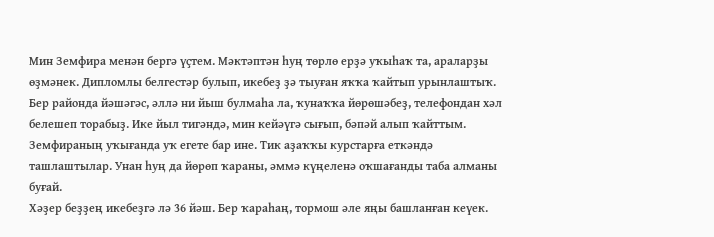Мин Земфира менән бергә үҫтем. Мәктәптән һуң төрлө ерҙә уҡыһаҡ та, араларҙы өҙмәнек. Дипломлы белгестәр булып, икебеҙ ҙә тыуған яҡҡа ҡайтып урынлаштыҡ. Бер районда йәшәгәс, әллә ни йыш булмаһа ла, ҡунаҡҡа йөрөшәбеҙ, телефондан хәл белешеп торабыҙ. Ике йыл тигәндә, мин кейәүгә сығып, бәпәй алып ҡайттым. Земфираның уҡығанда уҡ егете бар ине. Тик аҙаҡҡы курстарға еткәндә ташлаштылар. Унан һуң да йөрөп ҡараны, әммә күңеленә оҡшағанды таба алманы буғай.
Хәҙер беҙҙең икебеҙгә лә 36 йәш. Бер ҡараһаң, тормош әле яңы башланған кеүек.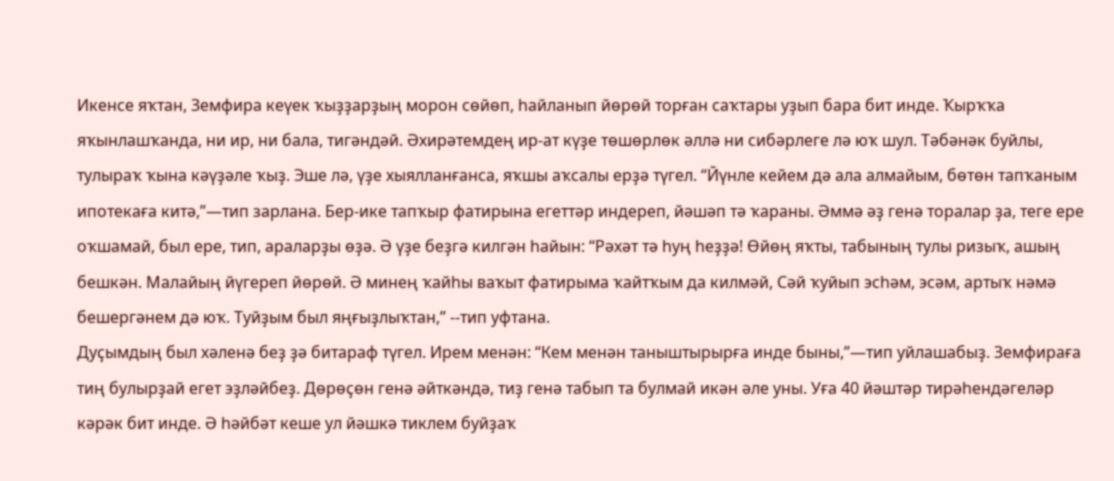Икенсе яҡтан, Земфира кеүек ҡыҙҙарҙың морон сөйөп, һайланып йөрөй торған саҡтары уҙып бара бит инде. Ҡырҡҡа яҡынлашҡанда, ни ир, ни бала, тигәндәй. Әхирәтемдең ир-ат күҙе төшөрлөк әллә ни сибәрлеге лә юҡ шул. Тәбәнәк буйлы, тулыраҡ ҡына кәүҙәле ҡыҙ. Эше лә, үҙе хыялланғанса, яҡшы аҡсалы ерҙә түгел. “Йүнле кейем дә ала алмайым, бөтөн тапҡаным ипотекаға китә,”—тип зарлана. Бер-ике тапҡыр фатирына егеттәр индереп, йәшәп тә ҡараны. Әммә әҙ генә торалар ҙа, теге ере оҡшамай, был ере, тип, араларҙы өҙә. Ә үҙе беҙгә килгән һайын: “Рәхәт тә һуң һеҙҙә! Өйөң яҡты, табының тулы ризыҡ, ашың бешкән. Малайың йүгереп йөрөй. Ә минең ҡайһы ваҡыт фатирыма ҡайтҡым да килмәй, Сәй ҡуйып эсһәм, эсәм, артыҡ нәмә бешергәнем дә юҡ. Туйҙым был яңғыҙлыҡтан,” --тип уфтана.
Дуҫымдың был хәленә беҙ ҙә битараф түгел. Ирем менән: “Кем менән таныштырырға инде быны,”—тип уйлашабыҙ. Земфираға тиң булырҙай егет эҙләйбеҙ. Дөрөҫөн генә әйткәндә, тиҙ генә табып та булмай икән әле уны. Уға 40 йәштәр тирәһендәгеләр кәрәк бит инде. Ә һәйбәт кеше ул йәшкә тиклем буйҙаҡ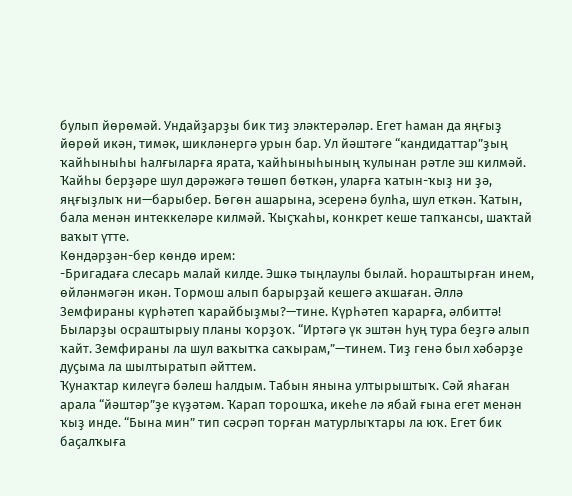булып йөрөмәй. Ундайҙарҙы бик тиҙ эләктерәләр. Егет һаман да яңғыҙ йөрөй икән, тимәк, шикләнергә урын бар. Ул йәштәге “кандидаттар”ҙың ҡайһыныһы һалғыларға ярата, ҡайһыныһының ҡулынан рәтле эш килмәй. Ҡайһы берҙәре шул дәрәжәгә төшөп бөткән, уларға ҡатын-ҡыҙ ни ҙә, яңғыҙлыҡ ни—барыбер. Бөгөн ашарына, эсеренә булһа, шул еткән. Ҡатын, бала менән интеккеләре килмәй. Ҡыҫҡаһы, конкрет кеше тапҡансы, шаҡтай ваҡыт үтте.
Көндәрҙән-бер көндө ирем:
-Бригадаға слесарь малай килде. Эшкә тыңлаулы былай. Һораштырған инем, өйләнмәгән икән. Тормош алып барырҙай кешегә аҡшаған. Әллә Земфираны күрһәтеп ҡарайбыҙмы?—тине. Күрһәтеп ҡарарға, әлбиттә! Быларҙы осраштырыу планы ҡорҙоҡ. “Иртәгә үк эштән һуң тура беҙгә алып ҡайт. Земфираны ла шул ваҡытҡа саҡырам,”—тинем. Тиҙ генә был хәбәрҙе дуҫыма ла шылтыратып әйттем.
Ҡунаҡтар килеүгә бәлеш һалдым. Табын янына ултырыштыҡ. Сәй яһаған арала “йәштәр”ҙе күҙәтәм. Ҡарап торошҡа, икеһе лә ябай ғына егет менән ҡыҙ инде. “Бына мин” тип сәсрәп торған матурлыҡтары ла юҡ. Егет бик баҫалҡыға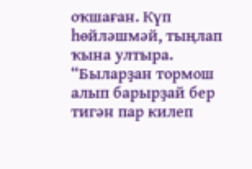оҡшаған. Күп һөйләшмәй, тыңлап ҡына ултыра. “Быларҙан тормош алып барырҙай бер тигән пар килеп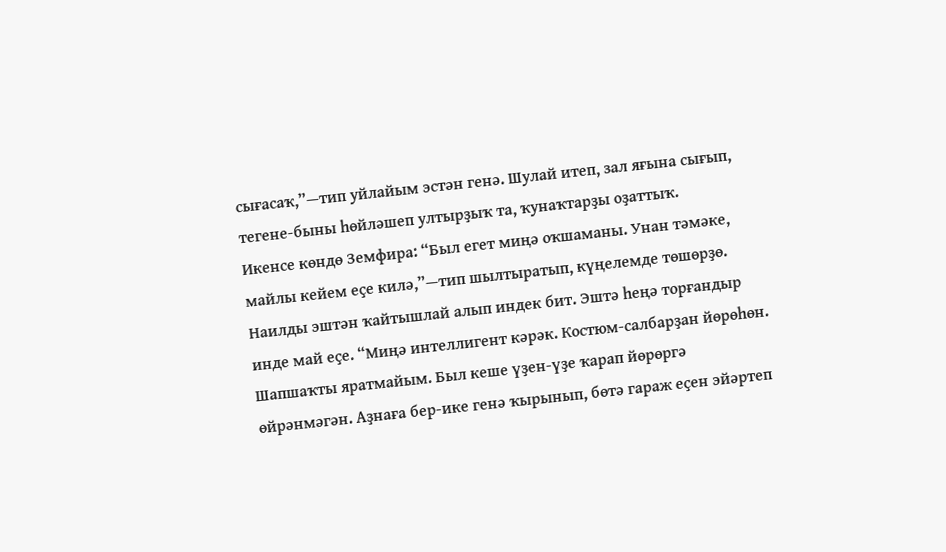сығасаҡ,”—тип уйлайым эстән генә. Шулай итеп, зал яғына сығып, тегене-быны һөйләшеп ултырҙыҡ та, ҡунаҡтарҙы оҙаттыҡ.
Икенсе көндө Земфира: “Был егет миңә оҡшаманы. Унан тәмәке, майлы кейем еҫе килә,”—тип шылтыратып, күңелемде төшөрҙө. Наилды эштән ҡайтышлай алып индек бит. Эштә һеңә торғандыр инде май еҫе. “Миңә интеллигент кәрәк. Костюм-салбарҙан йөрөһөн. Шапшаҡты яратмайым. Был кеше үҙен-үҙе ҡарап йөрөргә өйрәнмәгән. Аҙнаға бер-ике генә ҡырынып, бөтә гараж еҫен эйәртеп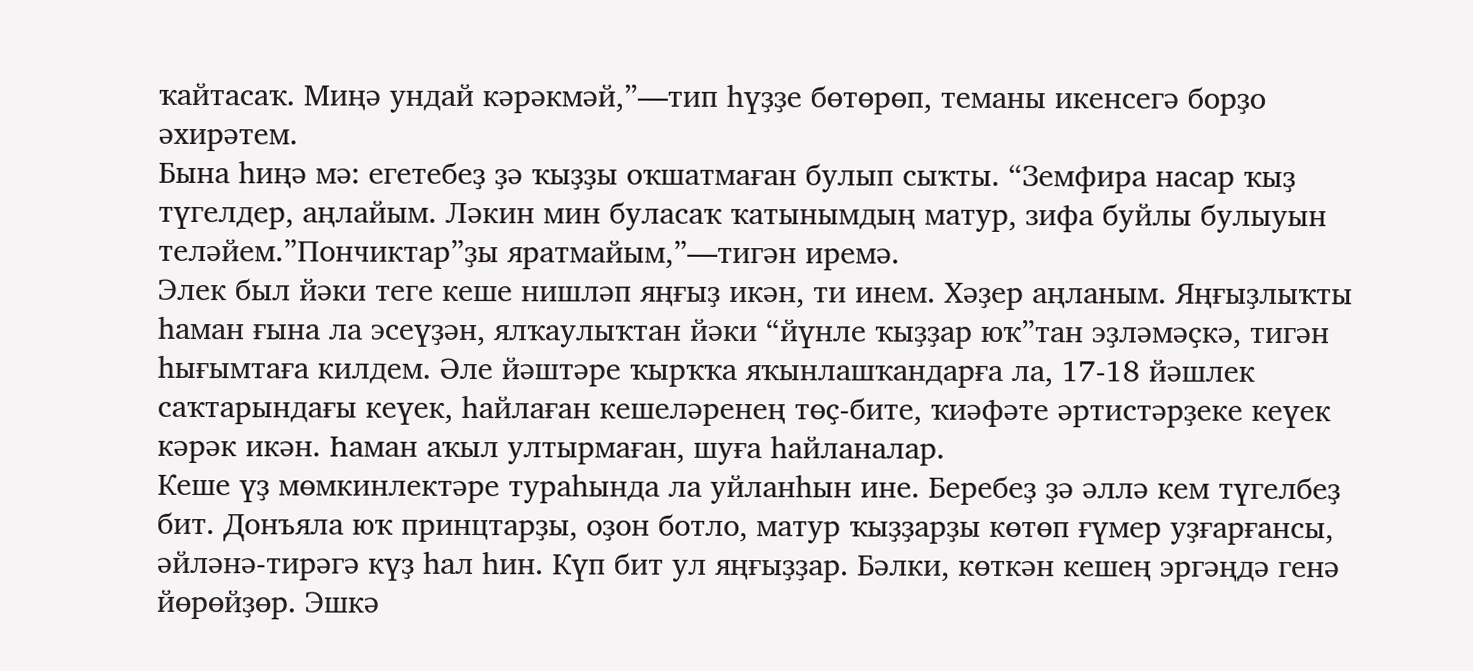ҡайтасаҡ. Миңә ундай кәрәкмәй,”—тип һүҙҙе бөтөрөп, теманы икенсегә борҙо әхирәтем.
Бына һиңә мә: егетебеҙ ҙә ҡыҙҙы оҡшатмаған булып сыҡты. “Земфира насар ҡыҙ түгелдер, аңлайым. Ләкин мин буласаҡ ҡатынымдың матур, зифа буйлы булыуын теләйем.”Пончиктар”ҙы яратмайым,”—тигән иремә.
Элек был йәки теге кеше нишләп яңғыҙ икән, ти инем. Хәҙер аңланым. Яңғыҙлыҡты һаман ғына ла эсеүҙән, ялҡаулыҡтан йәки “йүнле ҡыҙҙар юҡ”тан эҙләмәҫкә, тигән һығымтаға килдем. Әле йәштәре ҡырҡҡа яҡынлашҡандарға ла, 17-18 йәшлек саҡтарындағы кеүек, һайлаған кешеләренең төҫ-бите, ҡиәфәте әртистәрҙеке кеүек кәрәк икән. Һаман аҡыл ултырмаған, шуға һайланалар.
Кеше үҙ мөмкинлектәре тураһында ла уйланһын ине. Беребеҙ ҙә әллә кем түгелбеҙ бит. Донъяла юҡ принцтарҙы, оҙон ботло, матур ҡыҙҙарҙы көтөп ғүмер уҙғарғансы, әйләнә-тирәгә күҙ һал һин. Күп бит ул яңғыҙҙар. Бәлки, көткән кешең эргәңдә генә йөрөйҙөр. Эшкә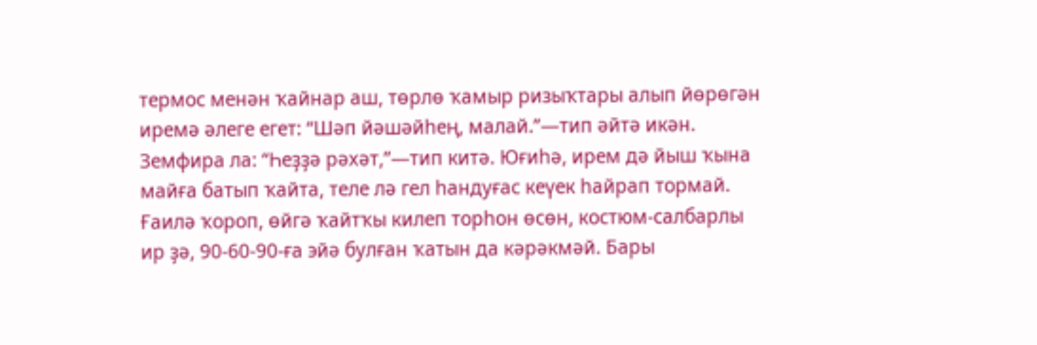термос менән ҡайнар аш, төрлө ҡамыр ризыҡтары алып йөрөгән иремә әлеге егет: “Шәп йәшәйһең, малай.”—тип әйтә икән.
Земфира ла: “Һеҙҙә рәхәт,”—тип китә. Юғиһә, ирем дә йыш ҡына майға батып ҡайта, теле лә гел һандуғас кеүек һайрап тормай. Ғаилә ҡороп, өйгә ҡайтҡы килеп торһон өсөн, костюм-салбарлы ир ҙә, 90-60-90-ға эйә булған ҡатын да кәрәкмәй. Бары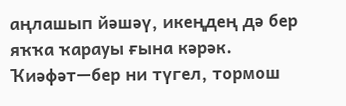аңлашып йәшәү, икеңдең дә бер яҡҡа ҡарауы ғына кәрәк. Ҡиәфәт—бер ни түгел, тормош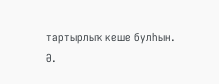тартырлыҡ кеше булһын.
Ә.